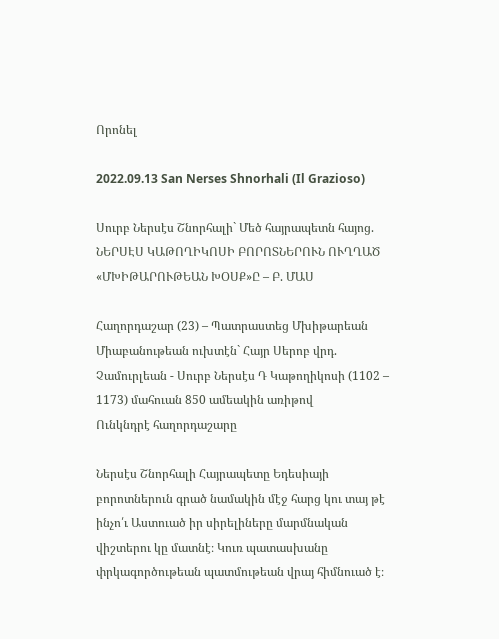Որոնել

2022.09.13 San Nerses Shnorhali (Il Grazioso)

Սուրբ Ներսէս Շնորհալի` Մեծ հայրապետն հայոց. ՆԵՐՍԷՍ ԿԱԹՈՂԻԿՈՍԻ ԲՈՐՈՏՆԵՐՈՒՆ ՈՒՂՂԱԾ «ՄԽԻԹԱՐՈՒԹԵԱՆ ԽՕՍՔ»Ը – Բ. ՄԱՍ

Հաղորդաշար (23) – Պատրաստեց Մխիթարեան Միաբանութեան ուխտէն` Հայր Սերոբ վրդ. Չամուրլեան - Սուրբ Ներսէս Դ Կաթողիկոսի (1102 – 1173) մահուան 850 ամեակին առիթով
Ունկնդրէ հաղորդաշարը

Ներսէս Շնորհալի Հայրապետը Եդեսիայի բորոտներուն գրած նամակին մէջ հարց կու տայ թէ ինչո՛ւ Աստուած իր սիրելիները մարմնական վիշտերու կը մատնէ։ Կուռ պատասխանը փրկագործութեան պատմութեան վրայ հիմնուած է։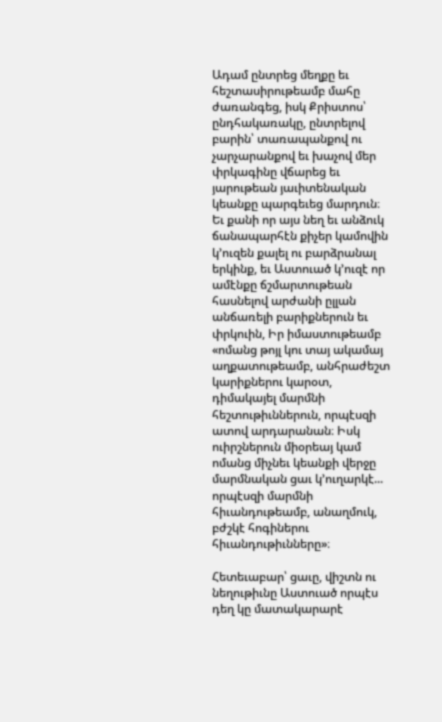Ադամ ընտրեց մեղքը եւ հեշտասիրութեամբ մահը ժառանգեց, իսկ Քրիստոս՝ ընդհակառակը, ընտրելով բարին՝ տառապանքով ու չարչարանքով եւ խաչով մեր փրկագինը վճարեց եւ յարութեան յաւիտենական կեանքը պարգեւեց մարդուն։ Եւ քանի որ այս նեղ եւ անձուկ ճանապարհէն քիչեր կամովին կ՚ուզեն քալել ու բարձրանալ երկինք, եւ Աստուած կ՚ուզէ որ ամէնքը ճշմարտութեան հասնելով արժանի ըլլան անճառելի բարիքներուն եւ փրկուին, Իր իմաստութեամբ «ոմանց թոյլ կու տայ ակամայ աղքատութեամբ, անհրաժեշտ կարիքներու կարօտ, դիմակայել մարմնի հեշտութիւններուն, որպէսզի ատով արդարանան։ Իսկ ուիրշներուն միօրեայ կամ ոմանց միչնեւ կեանքի վերջը մարմնական ցաւ կ՚ուղարկէ... որպէսզի մարմնի հիւանդութեամբ, անաղմուկ, բժշկէ հոգիներու հիւանդութիւնները»։

Հետեւաբար՝ ցաւը, վիշտն ու նեղութիւնը Աստուած որպէս դեղ կը մատակարարէ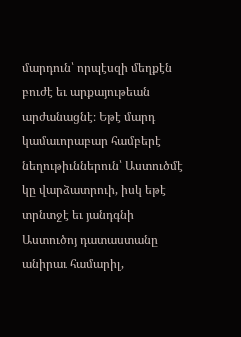մարդուն՝ որպէսզի մեղքէն բուժէ եւ արքայութեան արժանացնէ։ Եթէ մարդ կամաւորաբար համբերէ նեղութիւններուն՝ Աստուծմէ կը վարձատրուի, իսկ եթէ տրնտջէ եւ յանդգնի Աստուծոյ դատաստանը անիրաւ համարիլ,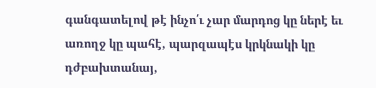գանգատելով թէ ինչո՛ւ չար մարդոց կը ներէ եւ առողջ կը պահէ, պարզապէս կրկնակի կը դժբախտանայ,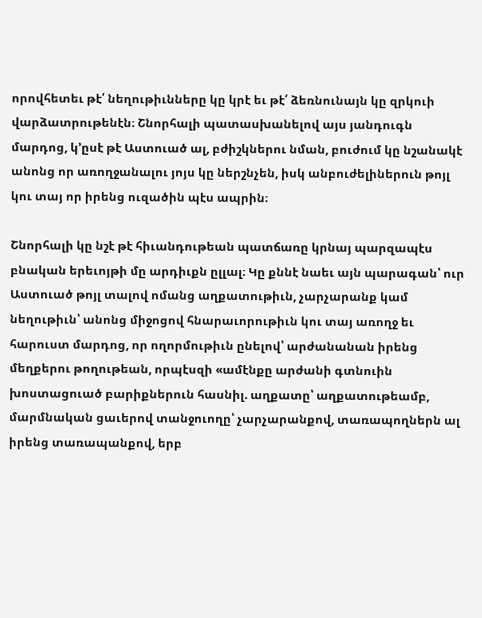որովհետեւ թէ՛ նեղութիւնները կը կրէ եւ թէ՛ ձեռնունայն կը զրկուի վարձատրութենէն։ Շնորհալի պատասխանելով այս յանդուգն մարդոց, կ՚ըսէ թէ Աստուած ալ, բժիշկներու նման, բուժում կը նշանակէ անոնց որ առողջանալու յոյս կը ներշնչեն, իսկ անբուժելիներուն թոյլ կու տայ որ իրենց ուզածին պէս ապրին։

Շնորհալի կը նշէ թէ հիւանդութեան պատճառը կրնայ պարզապէս բնական երեւոյթի մը արդիւքն ըլլալ։ Կը քննէ նաեւ այն պարագան՝ ուր Աստուած թոյլ տալով ոմանց աղքատութիւն, չարչարանք կամ նեղութիւն՝ անոնց միջոցով հնարաւորութիւն կու տայ առողջ եւ հարուստ մարդոց, որ ողորմութիւն ընելով՝ արժանանան իրենց մեղքերու թողութեան, որպէսզի «ամէնքը արժանի գտնուին խոստացուած բարիքներուն հասնիլ. աղքատը՝ աղքատութեամբ, մարմնական ցաւերով տանջուողը՝ չարչարանքով, տառապողներն ալ իրենց տառապանքով, երբ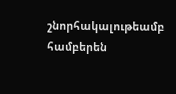շնորհակալութեամբ համբերեն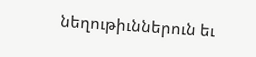նեղութիւններուն եւ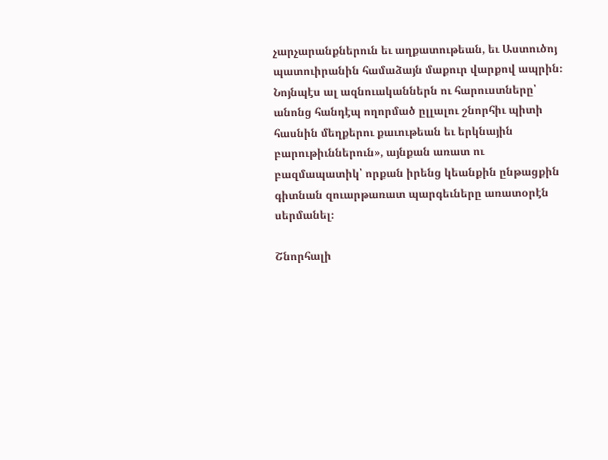չարչարանքներուն եւ աղքատութեան, եւ Աստուծոյ պատուիրանին համաձայն մաքուր վարքով ապրին։ Նոյնպէս ալ ազնուականներն ու հարուստները՝ անոնց հանդէպ ողորմած ըլլալու շնորհիւ պիտի հասնին մեղքերու քաւութեան եւ երկնային բարութիւններուն», այնքան առատ ու բազմապատիկ՝ որքան իրենց կեանքին ընթացքին գիտնան զուարթառատ պարգեւները առատօրէն սերմանել։

Շնորհալի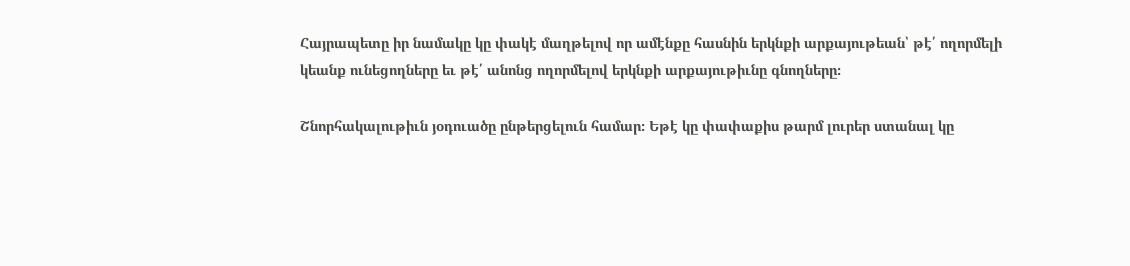Հայրապետը իր նամակը կը փակէ մաղթելով որ ամէնքը հասնին երկնքի արքայութեան՝ թէ՛ ողորմելի կեանք ունեցողները եւ թէ՛ անոնց ողորմելով երկնքի արքայութիւնը գնողները։

Շնորհակալութիւն յօդուածը ընթերցելուն համար։ Եթէ կը փափաքիս թարմ լուրեր ստանալ կը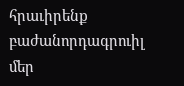հրաւիրենք բաժանորդագրուիլ մեր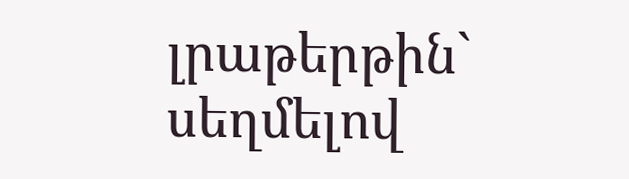լրաթերթին` սեղմելով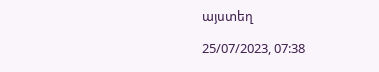այստեղ

25/07/2023, 07:38